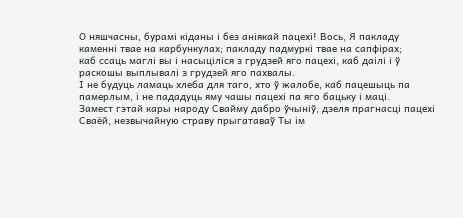О няшчасны, бурамі кіданы і без аніякай пацехі! Вось, Я пакладу каменні твае на карбункулах; пакладу падмуркі твае на сапфірах;
каб ссаць маглі вы і насыціліся з грудзей яго пацехі, каб даілі і ў раскошы выплывалі з грудзей яго пахвалы.
І не будуць ламаць хлеба для таго, хто ў жалобе, каб пацешыць па памерлым, і не пададуць яму чашы пацехі па яго бацьку і маці.
Замест гэтай кары народу Свайму дабро ўчыніў, дзеля прагнасці пацехі Сваёй, незвычайную страву прыгатаваў Ты ім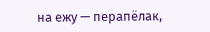на ежу — перапёлак,